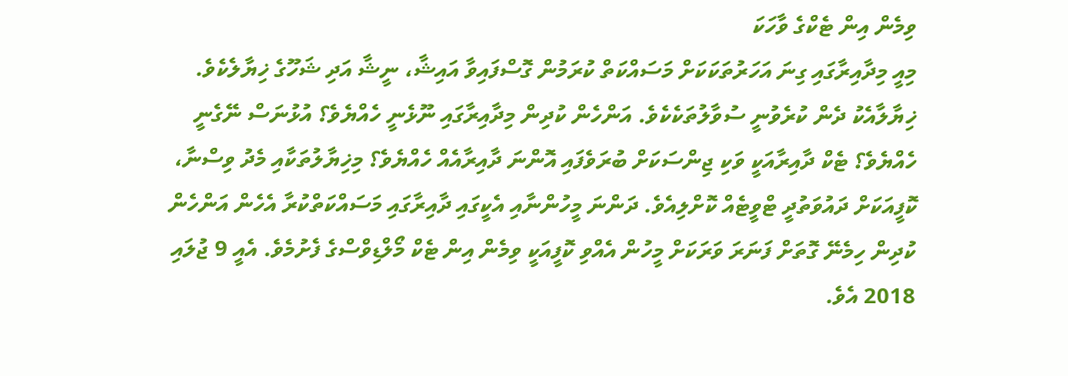ވިމެން އިން ޓެކްގެ ވާހަކަ
މިއީ މިދާއިރާގައި ގިނަ އަހަރުތަކަކަށް މަސައްކަތް ކުރަމުން ގޮސްފައިވާ އައިޝާ، ނީޝާ އަދި ޝަހޫގެ ޚިޔާލެކެވެ. ޚިޔާލާއެކު ދެން ކުރެވުނީ ސުވާލުތަކެކެވެ. އަންހެން ކުދިން މިދާއިރާގައި ނޫޅެނީ ހެއްޔެވެ؟ އުޅުނަސް ނޭގެނީ ހެއްޔެވެ؟ ޓެކް ދާއިރާއަކީ ވަކި ޖިންސަކަށް ބުރަވެފައި އޮންނަ ދާއިރާއެއް ހެއްޔެވެ؟ މިޚިޔާލުތަކާއި މެދު ވިސްނާ، ކޮފީއަކަށް ދައުވަތުދީ ޓްވީޓެއް ކޮށްލިއެވެ. ދަންނަ މީހުންނާއި އެކީގައި ދާއިރާގައި މަސައްކަތްކުރާ އެހެން އަންހެން ކުދިން ހިމެނޭ ގޮތަށް ފަނަރަ ވަރަކަށް މީހުން އެއްވި ކޮފީއަކީ ވިމެން އިން ޓެކް މޯލްޑިވްސްގެ ފެށުމެވެ. އެއީ 9 ޖުލައި 2018 އެވެ.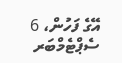އޭގެ ފަހުން، 6 ސެޕްޓެމްބަރ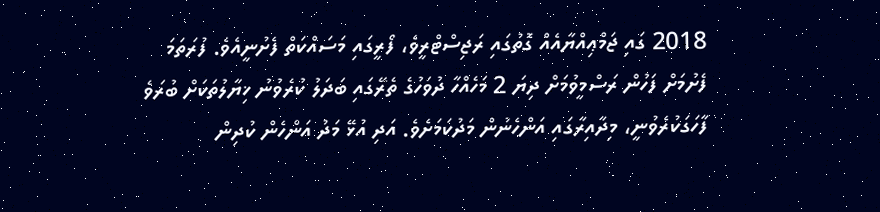2018 ގައި ޖަމްޢިއްޔާއެއް ގޮތުގައި ރަޖިސްޓްރީވެ، ފޯރީގައި މަސައްކަތް ފެށުނީއެވެ. ފުރަތަމަ ފެށުމަށް ފަހުން ރަސްމީވުމަށް ދިޔަ 2 މަހެއްހާ ދުވަހުގެ ތެރޭގައި ބަދަލު ކުރެވުނު ޚިޔާލުތަކަށް ބުރަވެ ފާހަގަކުރެވުނީ، މިދާއިރާގައި އަންހެނުން މަދުކަމަށެވެ. އަދި އުޅޭ މަދު އަންހެން ކުދިން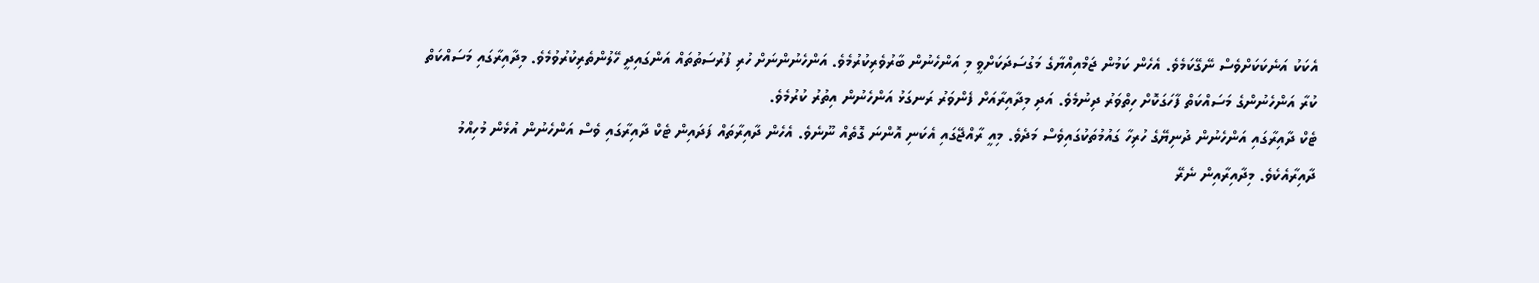އެކަކު އަނެކަކަށްވެސް ނޭގޭކަމެވެ. އެހެން ކަމުން ޖަމްއިއްޔާގެ މަގުސަދަކަށްވީ މި އަންހެނުން ބާރުވެރިކުރުމެވެ. އަންހެނުންނަށް ހުރި ފުރުސަތުތައް އަންގައިދީ ހޭލުންތެރިކުރުވުމެވެ. މިދާއިރާގައި މަސައްކަތް ކުރާ އަންހެނުންގެ މަސައްކަތް ފާހަގަކޮށް ހިތްވަރު ދިނުމެވެ. އަދި މިދާއިރާއަށް ފެންވަރު ރަނގަޅު އަންހެނުން އިތުރު ކުރުމެވެ.
ޓެކް ދާއިރާގައި އަންހެނުން ދުނިޔޭގެ ހުރިހާ ގައުމުތަކުގައިވެސް މަދެވެ. މިއީ ރާއްޖޭގައި އެކަނި އޮންނަ ގޮތެއް ނޫނެވެ. އެހެން ދާއިރާތައް ފަދައިން ޓެކް ދާއިރާގައި ވެސް އަންހެނުން އުޅެން މުހިއްމު ދާއިރާއެކެވެ. މިދާއިރާއިން ނެރޭ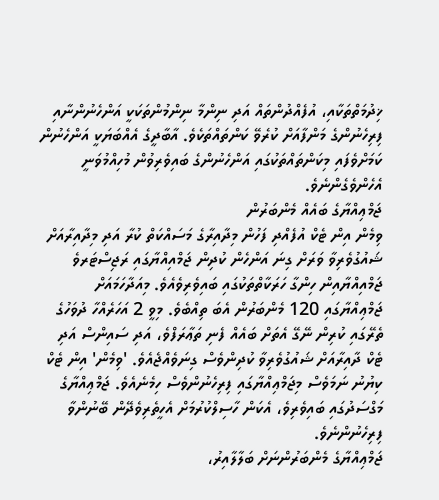ޚިދުމަތްތަކާއި، އުފެއްދުންތައް އަދި ނިންމާ ނިންމުންތަކަކީ އަންހެނުންނާއި ފިރިހެނުންގެ މަންފާއަށް ކުރެވޭ ކަންތައްތަކެވެ. އާބާދީގެ އެއްބަޔަކީ އަންހެނުން ކަމަށްވެފައި މިކަންތައްތަކުގައި އަންހެނުންގެ ބައިވެރިވުން މުހިއްމުވަނީ އެހެންވެގެންނެވެ.
ޖަމްޢިއްޔާގެ ބައެއް މެންބަރުން
ވިމެން އިން ޓެކް އުފެއްދި ފަހުން މިދާއިރާގެ މަސައްކަތް ކުރާ އަދި މިދާއިރާއަށް ޝައުގުވެރިވާ ވަރަށް ގިނަ އަންހެން ކުދިން ޖަމްއިއްޔާގައި ރަޖިސްޓަރވެ ޖަމްއިއްޔާއިން ހިންގާ ހަރަކާތްތަކުގައި ބައިވެރިވެއެވެ. މިއަދާހަމައަށް ޖަމްޢިއްޔާގައި 120 މެންބަރުން އެބަ ތިއްބެވެ. މިވީ 2 އަހަރެއްހާ ދުވަހުގެ ތެރޭގައި ކުރިން ނޭގޭ އެތަށް ބައެއް ފެނި ތަޢާރަފްވެ، އަދި ސައިންސް އަދި ޓެކް ދާއިރާއަށް ޝައުގުވެރިވާ ކުދިންވެސް ގިނަވެއްޖެއެވެ. 'ވިމެން' އިން ޓެކް ކިޔުނު ނަމަވެސް މިޖަމްޢިއްޔާގައި ފިރިހެނުންވެސް ހިމެނެއެވެ. ޖަމްޢިއްޔާގެ މަގްސަދުގައި ބައިވެރިވެ، އެކަން ހާސިލްކުރުމަށް އެހީތެރިވެދޭން ބޭނުންވާ ފިރިހެނުންނެވެ.
ޖަމްޢިއްޔާގެ މެންބަރުންނަށް ބަލާލާއިރު،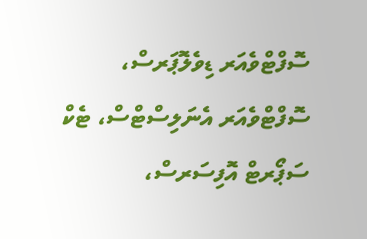ސޮފްޓްވެއަރ ޑިވެލޮޕަރސް، ސޮފްޓްވެއަރ އެނަލިސްޓްސް، ޓެކް ސަޕޯރޓް އޮފިސަރސް،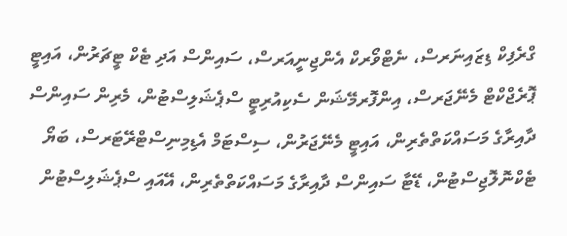ގްރެފިކް ޑިޒައިނަރސް، ނެޓްވޯރކް އެންޖިނީއަރސް، ސައިންސް އަދި ޓެކް ޓީޗަރުން، އައިޓީ ޕޮރެޖްކްޓް މެނޭޖަރސް، އިންފޮރމޭޝަން ސެކިއުރިޓީ ސްޕެޝަލިސްޓުން، މެރިން ސައިންސް ދާއިރާގެ މަސައްކަތްތެރިން، އައިޓީ މެނޭޖަރުން، ސިސްޓަމް އެޑިމިނިސްޓްރޭޓަރސް، ބަޔޯ ޓެކްނޮލޮޖިސްޓުން، ޑޭޓާ ސައިންސް ދާއިރާގެ މަސައްކަތްތެރިން، އޭއައި ސްޕެޝަލިސްޓުން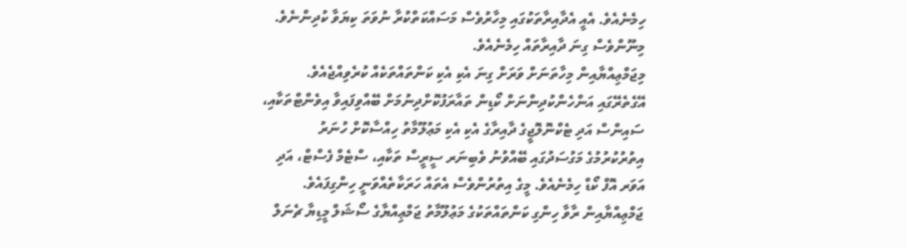ހިމެނެއެވެ. އެއީ އެދާއިރާތަކުގައި މިހާރުވެސް މަސައްކަތްކުރާ ނުވަތަ ކިޔަވާ ކުދިންނެވެ. މިނޫންވެސް ގިނަ ދާއިރާތައް ހިމެނެއެވެ.
މިޖަމްޢިއްޔާއިން މިހާތަނަށް ވަރަށް ގިނަ އެކި އެކި ކަންތައްތަކެއް ކުރެވިއްޖެއެވެ. އޭގެތެރޭގައި އަންހެންކުދިންނަށް ކޯޑިން ތައާރަފުކޮށްދިނުމަށް ބޭއްވިފައިވާ އިވެންޓްތަކާއި، ސައިންސް އަދި ޓެކްނޮލޮޖީގެ ދާއިރާގެ އެކި އެކި މަޢުލޫމާތު ހިއްސާކޮށް ހުނަރު އިތުރުކުރުމުގެ މަގުސަދުގައި ބޭއްވުނު ވެބިނަރ ސީރީސް ތަކާއި، ސްޓެމް ފެސްޓް، އަދި އަވަރ އޮފް ކޯޑް ހިމެނެއެވެ. މީގެ އިތުރުންވެސް އެތައް ހަރަކާތެއްވަނީ ހިންގިފައެވެ. ޖަމްޢިއްޔާއިން ރާވާ ހިންގި ކަންތައްތަކުގެ މަޢުލޫމާތު ޖަމްޢިއްޔާގެ ސޯޝަލް މީޑިޔާ ޗެނަލް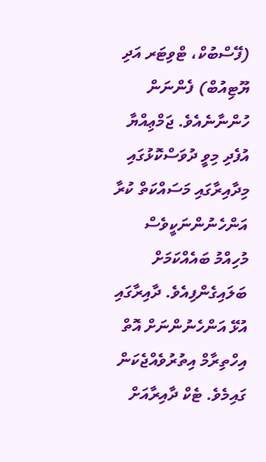(ފޭސްބުކް، ޓްވިޓަރ އަދި ޔޫޓިއުބް) ފެންނަން ހުންނާނެއެވެ. ޖަމްޢިއްޔާ އުފެދި މިވީ ދުވަސްކޮޅުގައި މިދާއިރާގައި މަސައްކަތް ކުރާ އަންހެނުންނަކީވެސް މުހިއްމު ބައެއްކަމަށް ބަލައިގެންފިއެވެ. ދާއިރާގައި އުޅޭ އަންހެނުންނަށް އޮތް އިހްތިރާމް އިތުރުވެއްޖެކަން ގައިމެވެ. ޓެކް ދާއިރާއަށް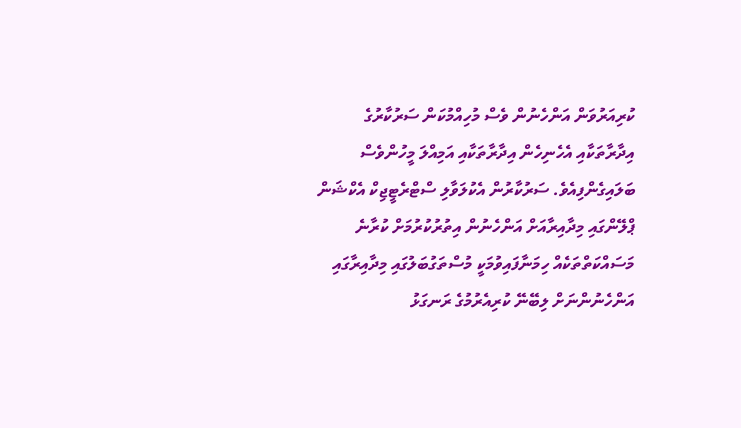ކުރިއަރުވަން އަންހެނުން ވެސް މުހިއްމުކަން ސަރުކާރުގެ އިދާރާތަކާއި އެހެނިހެން އިދާރާތަކާއި އަމިއްލަ މީހުންވެސް ބަލައިގެންފިއެވެ. ސަރުކާރުން އެކުލަވާލި ސްޓްރެޓީޖިކް އެކްޝަން ޕްލޭންގައި މިދާއިރާއަށް އަންހެނުން އިތުރުކުރުމަށް ކުރާނެ މަސައްކަތްތަކެއް ހިމަނާފައިވުމަކީ މުސްތަގުބަލުގައި މިދާއިރާގައި އަންހެނުންނަށް ލިބޭނޭ ކުރިއެރުމުގެ ރަނގަޅު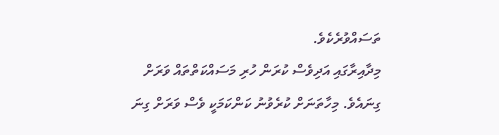ތަސައްވުރެކެވެ.
މިދާއިރާގައި އަދިވެސް ކުރަން ހުރި މަސައްކަތްތައް ވަރަށް ގިނައެވެ. މިހާތަނަށް ކުރެވުނު ކަންކަމަކީ ވެސް ވަރަށް ގިނަ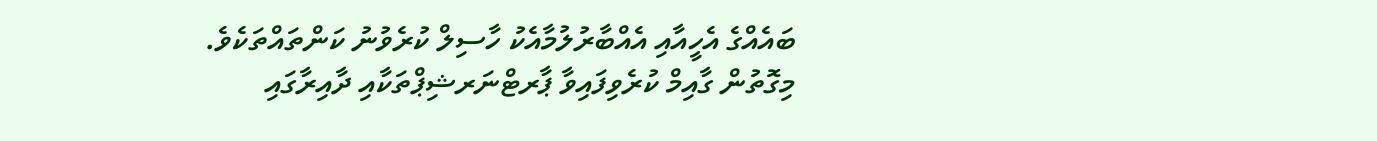ބައެއްގެ އެހީއާއި އެއްބާރުލުމާއެކު ހާސިލް ކުރެވުނު ކަންތައްތަކެވެ. މިގޮތުން ގާއިމް ކުރެވިފައިވާ ޕާރޓްނަރޝިޕްތަކާއި ދާއިރާގައި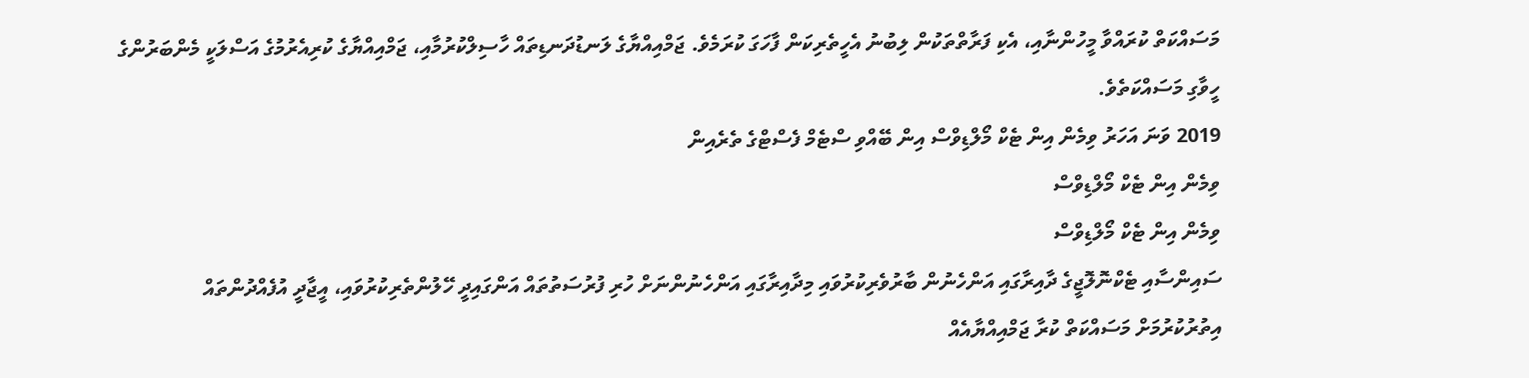މަސައްކަތް ކުރައްވާ މީހުންނާއި، އެކި ފަރާތްތަކުން ލިބުނު އެހީތެރިކަން ފާހަގަ ކުރަމެވެ. ޖަމްއިއްޔާގެ ލަނޑުދަނޑިތައް ހާސިލްކުރުމާއި، ޖަމްއިއްޔާގެ ކުރިއެރުމުގެ އަސްލަކީ މެންބަރުންގެ ހީވާގި މަސައްކަތެވެ.
2019 ވަނަ އަހަރު ވިމެން އިން ޓެކް މޯލްޑިވްސް އިން ބޭއްވި ސްޓެމް ފެސްޓްގެ ތެރެއިން
ވިމެން އިން ޓެކް މޯލްޑިވްސް
ވިމެން އިން ޓެކް މޯލްޑިވްސް
ސައިންސާއި ޓެކްނޮލޮޖީގެ ދާއިރާގައި އަންހެނުން ބާރުވެރިކުރުވައި މިދާއިރާގައި އަންހެނުންނަށް ހުރި ފުރުސަތުތައް އަންގައިދީ ހޭލުންތެރިކުރުވައި، އީޖާދީ އުފެއްދުންތައް އިތުރުކުރުމަށް މަސައްކަތް ކުރާ ޖަމްއިއްޔާއެއް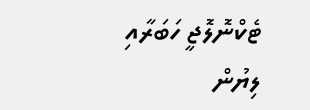ޓެކްނޮލޮޖީ ހަބަރާއި ލިޔުން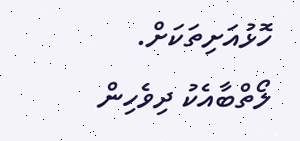ހޮޅުއަށިތަކަށް.
ލޯތްބާއެކު ދިވެހިން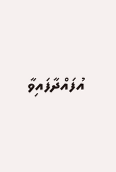އުފައްދާފައިވާ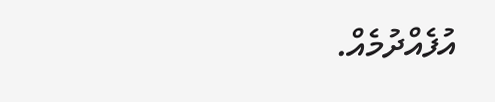އުފެއްދުމެއް.